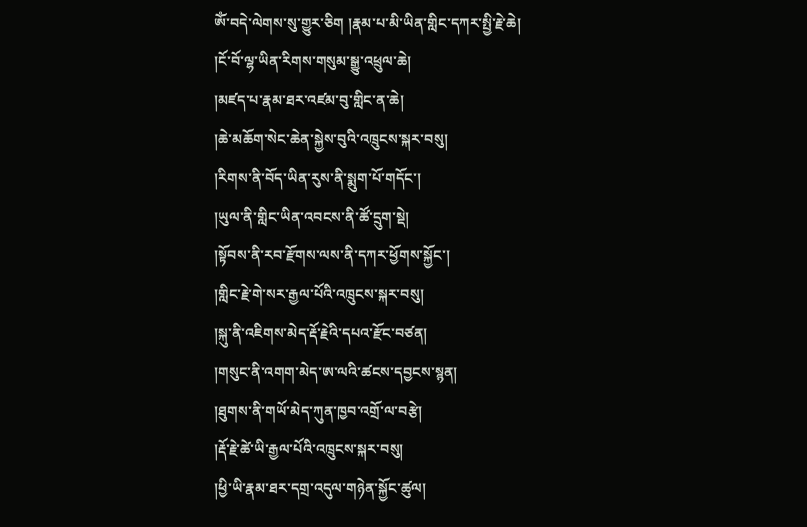ཨོཾ་བདེ་ལེགས་སུ་གྱུར་ཅིག །རྣམ་པ་མི་ཡིན་གླིང་དཀར་སྤྱི་རྗེ་ཆེ།
།ངོ་བོ་ལྷ་ཡིན་རིགས་གསུམ་སྒྱུ་འཕྲུལ་ཆེ།
།མཛད་པ་རྣམ་ཐར་འཛམ་བུ་གླིང་ན་ཆེ།
།ཆེ་མཆོག་སེང་ཆེན་སྐྱེས་བུའི་འཁྲུངས་སྐར་བསུ།
།རིགས་ནི་བོད་ཡིན་རུས་ནི་སྨུག་པོ་གདོང་།
།ཡུལ་ནི་གླིང་ཡིན་འབངས་ནི་ཚོ་དྲུག་སྡེ།
།སྟོབས་ནི་རབ་རྫོགས་ལས་ནི་དཀར་ཕྱོགས་སྐྱོང་།
།གླིང་རྗེ་གེ་སར་རྒྱལ་པོའི་འཁྲུངས་སྐར་བསུ།
།སྐུ་ནི་འཇིགས་མེད་རྡོ་རྗེའི་དཔའ་རྫོང་བཙན།
།གསུང་ནི་འགག་མེད་ཨ་ལའི་ཚངས་དབྱངས་སྙན།
།ཐུགས་ནི་གཡོ་མེད་ཀུན་ཁྱབ་འགྲོ་ལ་བརྩེ།
།རྡོ་རྗེ་ཚེ་ཡི་རྒྱལ་པོའི་འཁྲུངས་སྐར་བསུ།
།ཕྱི་ཡི་རྣམ་ཐར་དགྲ་འདུལ་གཉེན་སྐྱོང་ཚུལ།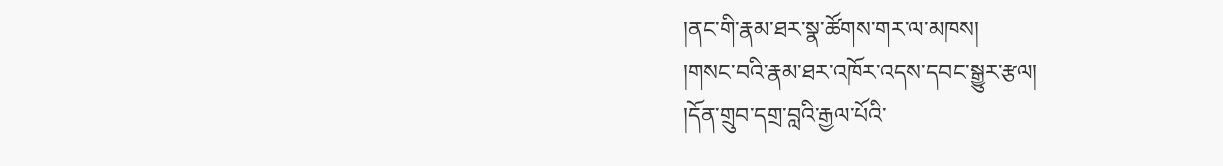།ནང་གི་རྣམ་ཐར་སྣ་ཚོགས་གར་ལ་མཁས།
།གསང་བའི་རྣམ་ཐར་འཁོར་འདས་དབང་སྒྱུར་རྩལ།
།དོན་གྲུབ་དགྲ་བླའི་རྒྱལ་པོའི་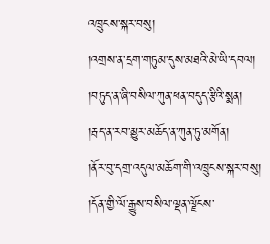འཁྲུངས་སྐར་བསུ།
།འགྲས་ན་དྲག་གཏུམ་དུས་མཐའི་མེ་ཡི་དབལ།
།བཏུད་ན་ཞི་བསིལ་ཀུན་ཕན་བདུད་རྩིའི་སྨན།
།རྦད་ན་རབ་མྱུར་མཆོད་ན་ཀུན་ཏུ་མགོན།
།ནོར་བུ་དགྲ་འདུལ་མཆོག་གི་འཁྲུངས་སྐར་བསུ།
།དོན་གྱི་ལོ་རྒྱུས་བསིལ་ལྡན་ལྗོངས་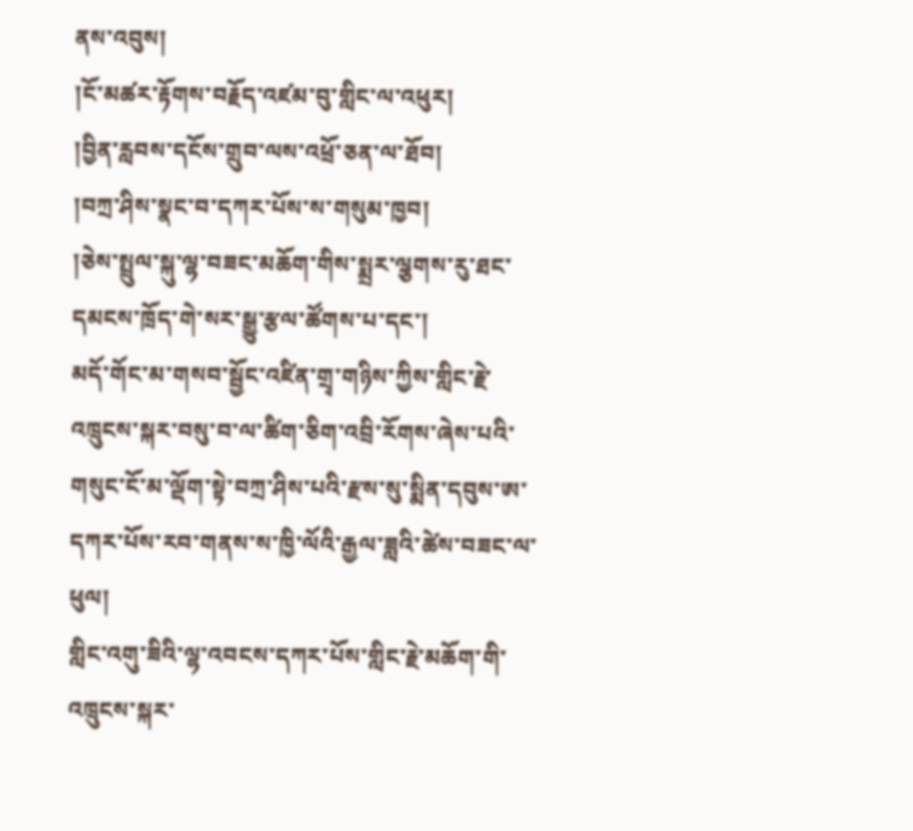ནས་འབུས།
།ངོ་མཚར་རྟོགས་བརྗོད་འཛམ་བུ་གླིང་ལ་འཕུར།
།བྱིན་རླབས་དངོས་གྲུབ་ལས་འཕྲོ་ཅན་ལ་ཐོབ།
།བཀྲ་ཤིས་སྣང་བ་དཀར་པོས་ས་གསུམ་ཁྱབ།
།ཅེས་སྤྲུལ་སྐུ་ལྷ་བཟང་མཆོག་གིས་སྨྲར་ལྕགས་རུ་ཐང་དམངས་ཁྲོད་གེ་སར་སྒྱུ་རྩལ་ཚོགས་པ་དང་།
མདོ་གོང་མ་གསབ་སྦྱོང་འཛིན་གྲྭ་གཉིས་ཀྱིས་གླིང་རྗེ་འཁྲུངས་སྐར་བསུ་བ་ལ་ཚིག་ཅིག་འབྲི་རོགས་ཞེས་པའི་གསུང་ངོ་མ་ལྡོག་སྟེ་བཀྲ་ཤིས་པའི་རྫས་སུ་སྨིན་དབུས་ཨ་དཀར་པོས་རབ་གནས་ས་ཁྱི་ལོའི་རྒྱལ་ཟླའི་ཚེས་བཟང་ལ་ཕུལ།
གླིང་འགུ་ཟིའི་ལྷ་འབངས་དཀར་པོས་གླིང་རྗེ་མཆོག་གི་འཁྲུངས་སྐར་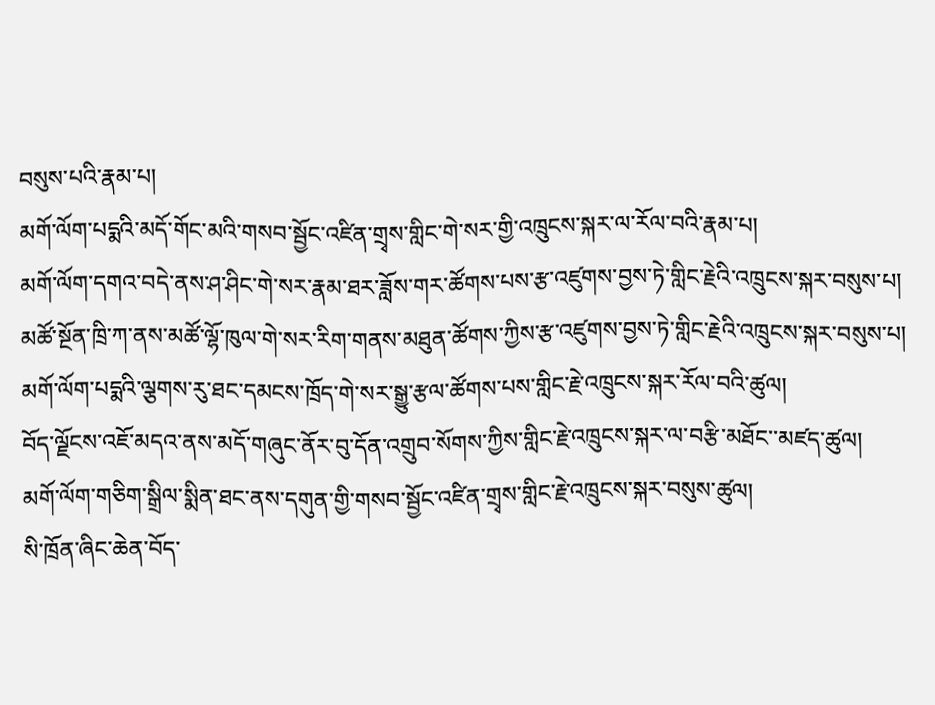བསུས་པའི་རྣམ་པ།
མགོ་ལོག་པདྨའི་མདོ་གོང་མའི་གསབ་སྦྱོང་འཛིན་གྲྭས་གླིང་གེ་སར་གྱི་འཁྲུངས་སྐར་ལ་རོལ་བའི་རྣམ་པ།
མགོ་ལོག་དགའ་བདེ་ནས་ཤ་ཤིང་གེ་སར་རྣམ་ཐར་ཟློས་གར་ཚོགས་པས་རྩ་འཛུགས་བྱས་ཏེ་གླིང་རྗེའི་འཁྲུངས་སྐར་བསུས་པ།
མཚོ་སྔོན་ཁྲི་ཀ་ནས་མཚོ་ལྷོ་ཁུལ་གེ་སར་རིག་གནས་མཐུན་ཚོགས་ཀྱིས་རྩ་འཛུགས་བྱས་ཏེ་གླིང་རྗེའི་འཁྲུངས་སྐར་བསུས་པ།
མགོ་ལོག་པདྨའི་ལྕགས་རུ་ཐང་དམངས་ཁྲོད་གེ་སར་སྒྱུ་རྩལ་ཚོགས་པས་གླིང་རྗེ་འཁྲུངས་སྐར་རོལ་བའི་ཚུལ།
བོད་ལྗོངས་འཇོ་མདའ་ནས་མདོ་གཞུང་ནོར་བུ་དོན་འགྲུབ་སོགས་ཀྱིས་གླིང་རྗེ་འཁྲུངས་སྐར་ལ་བརྩི་མཐོང་་མཛད་ཚུལ།
མགོ་ལོག་གཅིག་སྒྲིལ་སྨིན་ཐང་ནས་དགུན་གྱི་གསབ་སྦྱོང་འཛིན་གྲྭས་གླིང་རྗེ་འཁྲུངས་སྐར་བསུས་ཚུལ།
སི་ཁྲོན་ཞིང་ཆེན་བོད་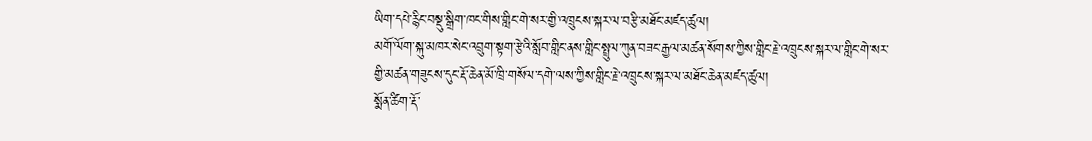ཡིག་དཔེ་རྙིང་བསྡུ་སྒྲིག་ཁང་གིས་གླིང་གེ་སར་གྱི་འཁྲུངས་སྐར་ལ་བརྩི་མཐོང་མཛད་ཚུལ།
མགོ་ལོག་སྐུ་མཁར་སེང་འབྲུག་སྟག་རྩེའི་སློབ་གླིང་ནས་གླིང་སྤྲུལ་ཀུན་བཟང་རྒྱལ་མཚན་སོགས་ཀྱིས་གླིང་རྗེ་འཁྲུངས་སྐར་ལ་གླིང་གེ་སར་
གྱི་མཚན་གཟུངས་དུང་རྡོ་ཆེན་མོ་ཁྲི་གསོལ་དགེ་ལས་ཀྱིས་གླིང་རྗེ་འཁྲུངས་སྐར་ལ་མཐོང་ཆེན་མཛད་ཚུལ།
སྨོན་ཚིག་རྡོ་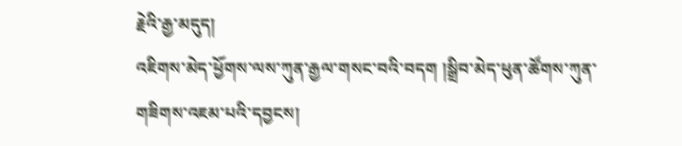རྗེའི་རྒྱ་མདུད།
འཇིགས་མེད་ཕྱོགས་ལས་ཀུན་རྒྱལ་གསང་བའི་བདག །སྒྲིབ་མེད་ཕུན་ཚོགས་ཀུན་གཟིགས་འཇམ་པའི་དབྱངས།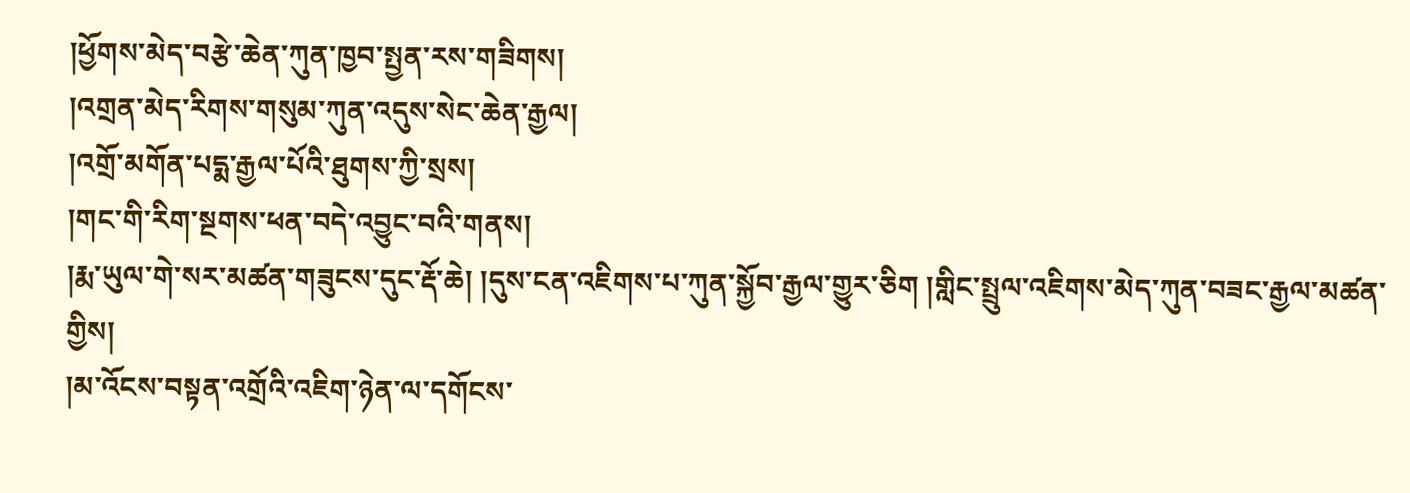།ཕྱོགས་མེད་བརྩེ་ཆེན་ཀུན་ཁྱབ་སྤྱན་རས་གཟིགས།
།འགྲན་མེད་རིགས་གསུམ་ཀུན་འདུས་སེང་ཆེན་རྒྱལ།
།འགྲོ་མགོན་པདྨ་རྒྱལ་པོའི་ཐུགས་ཀྱི་སྲས།
།གང་གི་རིག་སྔགས་ཕན་བདེ་འབྱུང་བའི་གནས།
།རྨ་ཡུལ་གེ་སར་མཚན་གཟུངས་དུང་རྡོ་ཆེ། །དུས་ངན་འཇིགས་པ་ཀུན་སྐྱོབ་རྒྱལ་གྱུར་ཅིག །གླིང་སྤྲུལ་འཇིགས་མེད་ཀུན་བཟང་རྒྱལ་མཚན་གྱིས།
།མ་འོངས་བསྟན་འགྲོའི་འཇིག་ཉེན་ལ་དགོངས་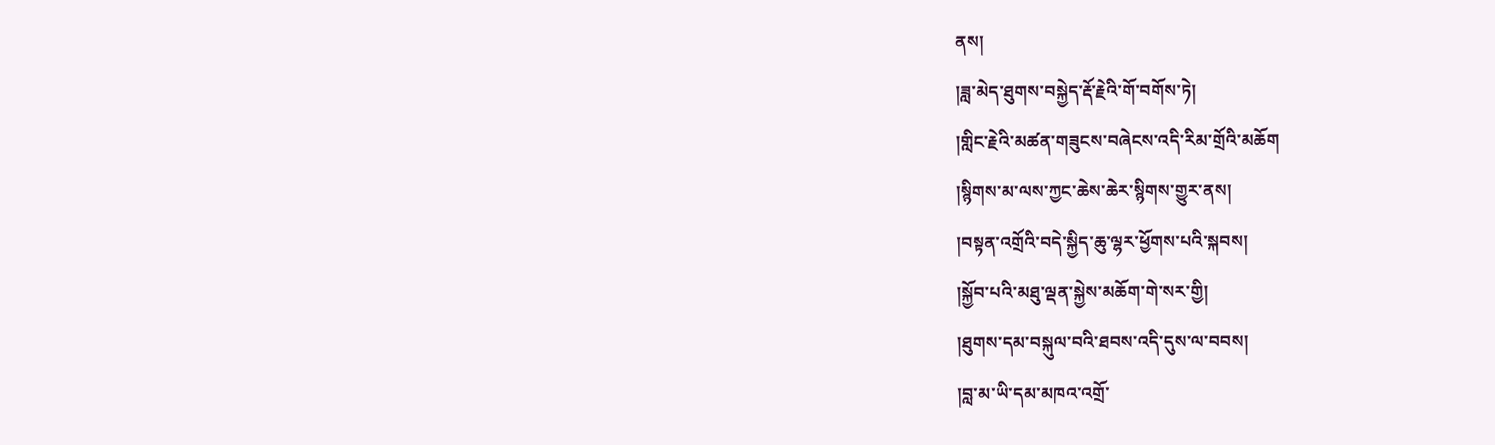ནས།
།ཟླ་མེད་ཐུགས་བསྐྱེད་རྡོ་རྗེའི་གོ་བགོས་ཏེ།
།གླིང་རྗེའི་མཚན་གཟུངས་བཞེངས་འདི་རིམ་གྲོའི་མཆོག
།སྙིགས་མ་ལས་ཀྱང་ཆེས་ཆེར་སྙིགས་གྱུར་ནས།
།བསྟན་འགྲོའི་བདེ་སྐྱིད་ཆུ་ལྷར་ཕྱོགས་པའི་སྐབས།
།སྐྱོབ་པའི་མཐུ་ལྡན་སྐྱེས་མཆོག་གེ་སར་གྱི།
།ཐུགས་དམ་བསྐུལ་བའི་ཐབས་འདི་དུས་ལ་བབས།
།བླ་མ་ཡི་དམ་མཁའ་འགྲོ་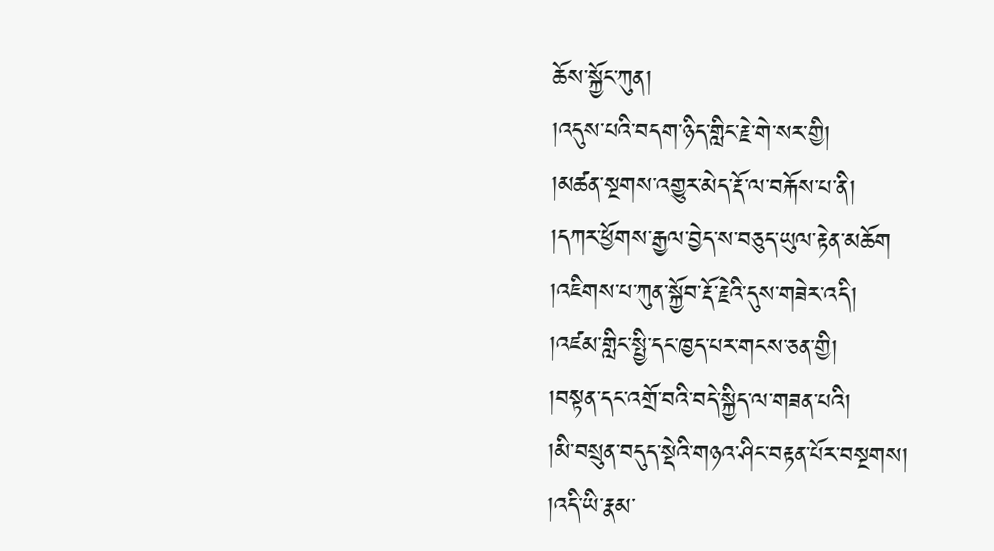ཆོས་སྐྱོང་ཀུན།
།འདུས་པའི་བདག་ཉིད་གླིང་རྗེ་གེ་སར་གྱི།
།མཚན་སྔགས་འགྱུར་མེད་རྡོ་ལ་བརྐོས་པ་ནི།
།དཀར་ཕྱོགས་རྒྱལ་བྱེད་ས་བཅུད་ཡུལ་རྟེན་མཆོག
།འཇིགས་པ་ཀུན་སྐྱོབ་རྡོ་རྗེའི་དུས་གཟེར་འདི།
།འཛམ་གླིང་སྤྱི་དང་ཁྱད་པར་གངས་ཅན་གྱི།
།བསྟན་དང་འགྲོ་བའི་བདེ་སྐྱིད་ལ་གཟན་པའི།
།མི་བསྲུན་བདུད་སྡེའི་གཉའ་ཤིང་བརྟན་པོར་བསྔགས།
།འདི་ཡི་རྣམ་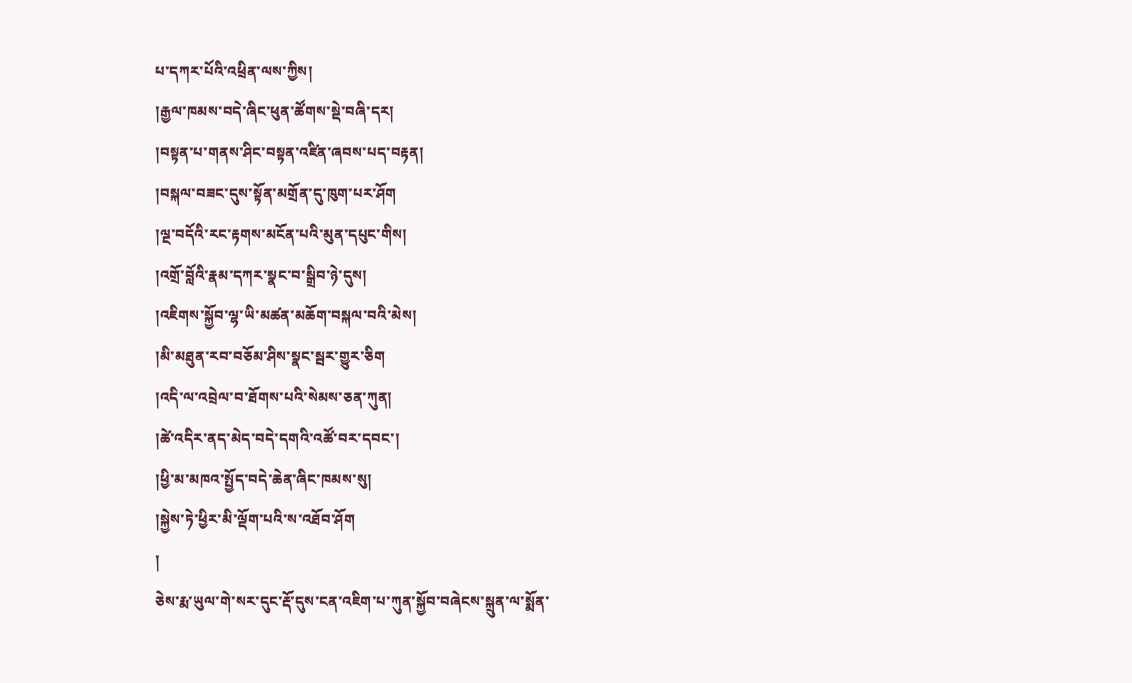པ་དཀར་པོའི་འཕྲིན་ལས་ཀྱིས།
།རྒྱལ་ཁམས་བདེ་ཞིང་ཕུན་ཚོགས་སྡེ་བཞི་དར།
།བསྟན་པ་གནས་ཤིང་བསྟན་འཛིན་ཞབས་པད་བརྟན།
།བསྐལ་བཟང་དུས་སྟོན་མགྲོན་དུ་ཁུག་པར་ཤོག
།ལྔ་བདོའི་རང་རྟགས་མངོན་པའི་མུན་དཔུང་གིས།
།འགྲོ་བློའི་རྣམ་དཀར་སྣང་བ་སྒྲིབ་ཉེ་དུས།
།འཇིགས་སྐྱོབ་ལྷ་ཡི་མཚན་མཆོག་བསྐལ་བའི་མེས།
།མི་མཐུན་རབ་བཅོམ་ཤིས་སྣང་སྦར་གྱུར་ཅིག
།འདི་ལ་འབྲེལ་བ་ཐོགས་པའི་སེམས་ཅན་ཀུན།
།ཚེ་འདིར་ནད་མེད་བདེ་དགའི་འཚོ་བར་དབང་།
།ཕྱི་མ་མཁའ་སྤྱོད་བདེ་ཆེན་ཞིང་ཁམས་སུ།
།སྐྱེས་ཏེ་ཕྱིར་མི་ལྡོག་པའི་ས་འཐོབ་ཤོག
།
ཅེས་རྨ་ཡུལ་གེ་སར་དུང་རྡོ་དུས་ངན་འཇིག་པ་ཀུན་སྐྱོབ་བཞེངས་སྐྲུན་ལ་སྨོན་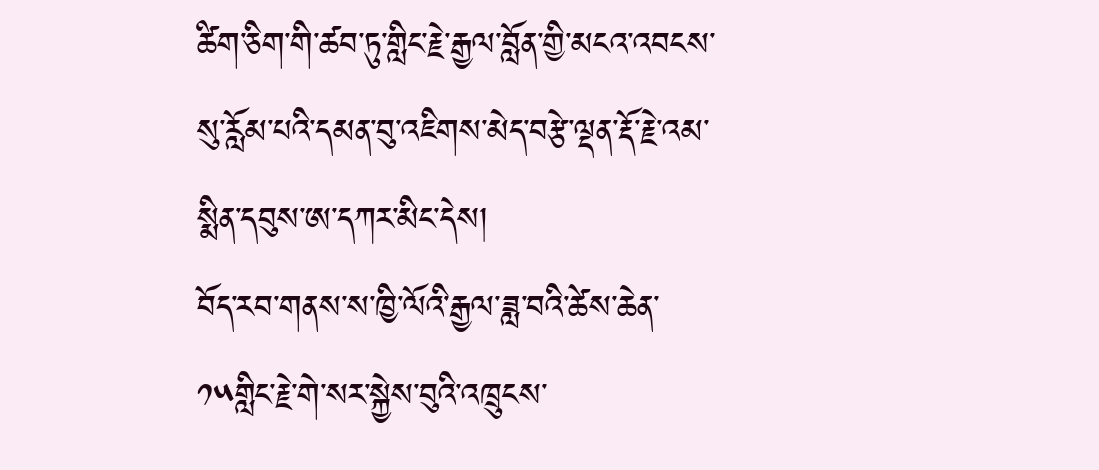ཚིག་ཅིག་གི་ཚབ་ཏུ་གླིང་རྗེ་རྒྱལ་བློན་གྱི་མངའ་འབངས་སུ་རློམ་པའི་དམན་བུ་འཇིགས་མེད་བརྩེ་ལྡན་རྡོ་རྗེ་འམ་སྨིན་དབུས་ཨ་དཀར་མིང་དེས།
བོད་རབ་གནས་ས་ཁྱི་ལོའི་རྒྱལ་ཟླ་བའི་ཚེས་ཆེན་༡༥གླིང་རྗེ་གེ་སར་སྐྱེས་བུའི་འཁྲུངས་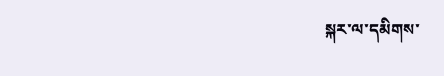སྐར་ལ་དམིགས་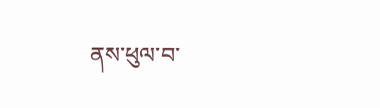ནས་ཕུལ་བ་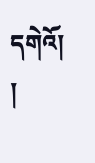དགེའོ།
།